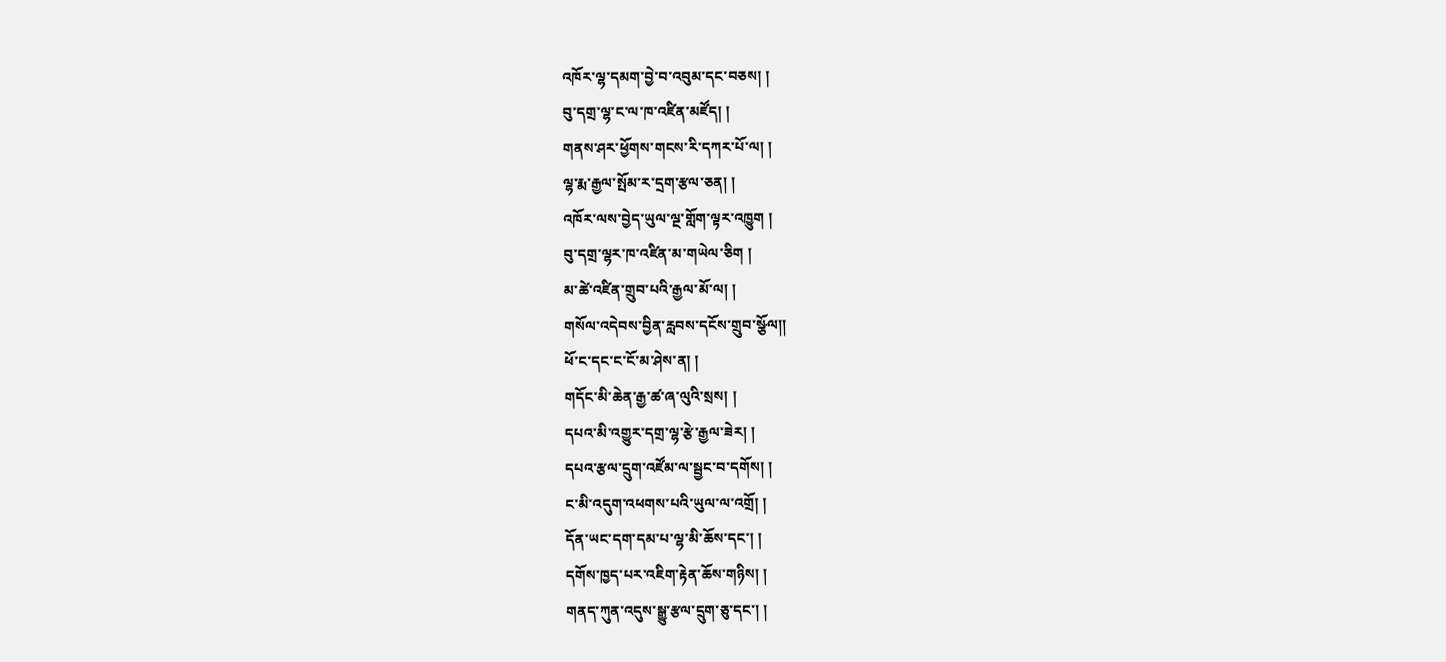འཁོར་ལྷ་དམག་བྱེ་བ་འབུམ་དང་བཅས། །
བུ་དགྲ་ལྷ་ང་ལ་ཁ་འཛིན་མཛོད། །
གནས་ཤར་ཕྱོགས་གངས་རི་དཀར་པོ་ལ། །
ལྷ་རྨ་རྒྱལ་སྤོམ་ར་དྲག་རྩལ་ཅན། །
འཁོར་ལས་བྱེད་ཡུལ་ལྔ་གློག་ལྟར་འཁྱུག །
བུ་དགྲ་ལྷར་ཁ་འཛིན་མ་གཡེལ་ཅིག །
མ་ཚེ་འཛིན་གྲུབ་པའི་རྒྱལ་མོ་ལ། །
གསོལ་འདེབས་བྱིན་རླབས་དངོས་གྲུབ་སྩོལ།།
ཕོ་ང་དང་ང་ངོ་མ་ཤེས་ན། །
གདོང་མི་ཆེན་རྒྱ་ཚ་ཞ་ལུའི་སྲས། །
དཔའ་མི་འགྱུར་དགྲ་ལྷ་རྩེ་རྒྱལ་ཟེར། །
དཔའ་རྩལ་དྲུག་འཛོམ་ལ་སྦྱང་བ་དགོས། །
ང་མི་འདུག་འཕགས་པའི་ཡུལ་ལ་འགྲོ། །
དོན་ཡང་དག་དམ་པ་ལྷ་མི་ཆོས་དང་། །
དགོས་ཁྱད་པར་འཇིག་རྟེན་ཆོས་གཉིས། །
གནད་ཀུན་འདུས་སྒྱུ་རྩལ་དྲུག་ཅུ་དང་། །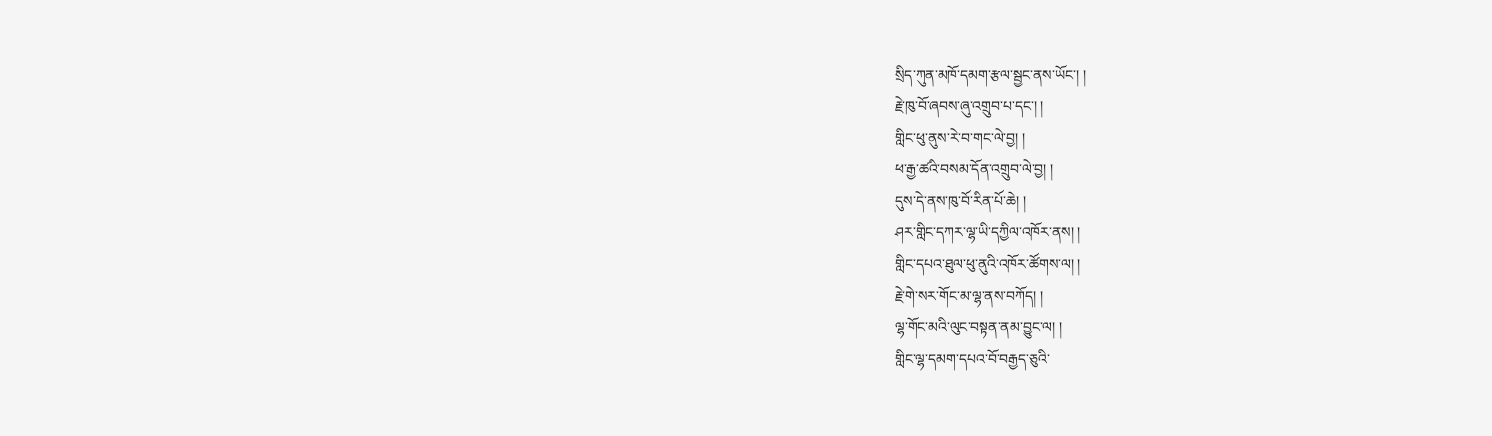སྲིད་ཀུན་མཁོ་དམག་རྩལ་སྦྱང་ནས་ཡོང་། །
རྗེ་ཁུ་བོ་ཞབས་ཞུ་འགྲུབ་པ་དང་། །
གླིང་ཕུ་ནུས་རེ་བ་གང་ལེ་བྱ། །
ཕ་རྒྱ་ཚའི་བསམ་དོན་འགྲུབ་ལེ་བྱ། །
དུས་དེ་ནས་ཁུ་བོ་རིན་པོ་ཆེ། །
ཤར་གླིང་དཀར་ལྷ་ཡི་དཀྱིལ་འཁོར་ནས། །
གླིང་དཔའ་ཐུལ་ཕུ་ནུའི་འཁོར་ཚོགས་ལ། །
རྗེ་གེ་སར་གོང་མ་ལྷ་ནས་བཀོད། །
ལྷ་གོང་མའི་ལུང་བསྟན་ནམ་བྱུང་ལ། །
གླིང་ལྷ་དམག་དཔའ་བོ་བརྒྱད་ཅུའི་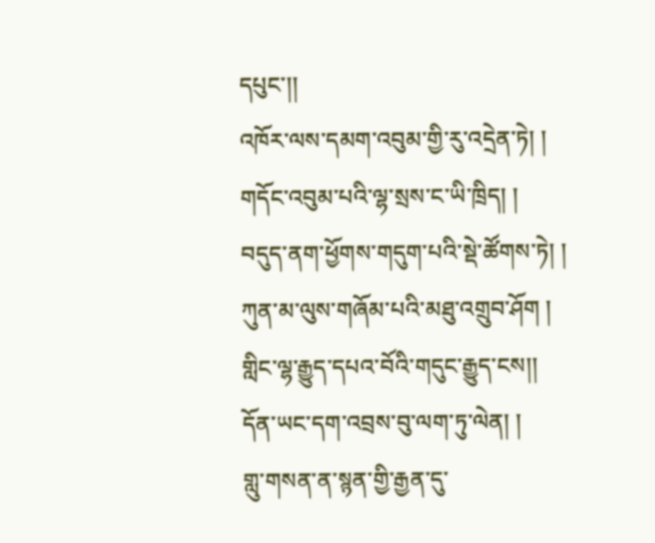དཔུང་།།
འཁོར་ལས་དམག་འབུམ་གྱི་རུ་འདྲེན་ཏེ། །
གདོང་འབུམ་པའི་ལྷ་སྲས་ང་ཡི་ཁྲིད། །
བདུད་ནག་ཕྱོགས་གདུག་པའི་སྡེ་ཚོགས་ཏེ། །
ཀུན་མ་ལུས་གཞོམ་པའི་མཐུ་འགྲུབ་ཤོག །
གླིང་ལྷ་རྒྱུད་དཔའ་བོའི་གདུང་རྒྱུད་ངས།།
དོན་ཡང་དག་འབྲས་བུ་ལག་ཏུ་ལེན། །
གླུ་གསན་ན་སྙན་གྱི་རྒྱན་དུ་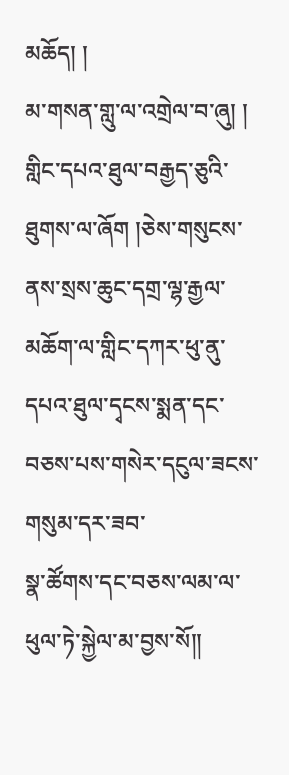མཆོད། །
མ་གསན་གླུ་ལ་འགྲེལ་བ་ཞུ། །
གླིང་དཔའ་ཐུལ་བརྒྱད་ཅུའི་ཐུགས་ལ་ཞོག །ཅེས་གསུངས་ནས་སྲས་ཆུང་དགྲ་ལྷ་རྒྱལ་མཆོག་ལ་གླིང་དཀར་ཕུ་ནུ་དཔའ་ཐུལ་དྭངས་སྨན་དང་བཅས་པས་གསེར་དངུལ་ཟངས་གསུམ་དར་ཟབ་
སྣ་ཚོགས་དང་བཅས་ལམ་ལ་ཕུལ་ཏེ་སྐྱེལ་མ་བྱས་སོ།།